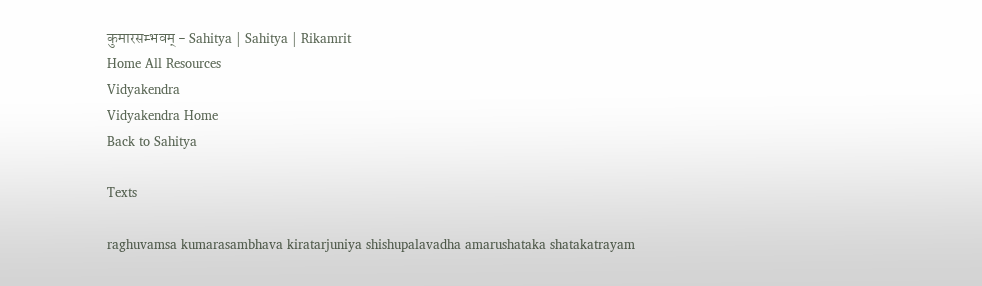कुमारसम्भवम् - Sahitya | Sahitya | Rikamrit
Home All Resources
Vidyakendra
Vidyakendra Home
Back to Sahitya

Texts

raghuvamsa kumarasambhava kiratarjuniya shishupalavadha amarushataka shatakatrayam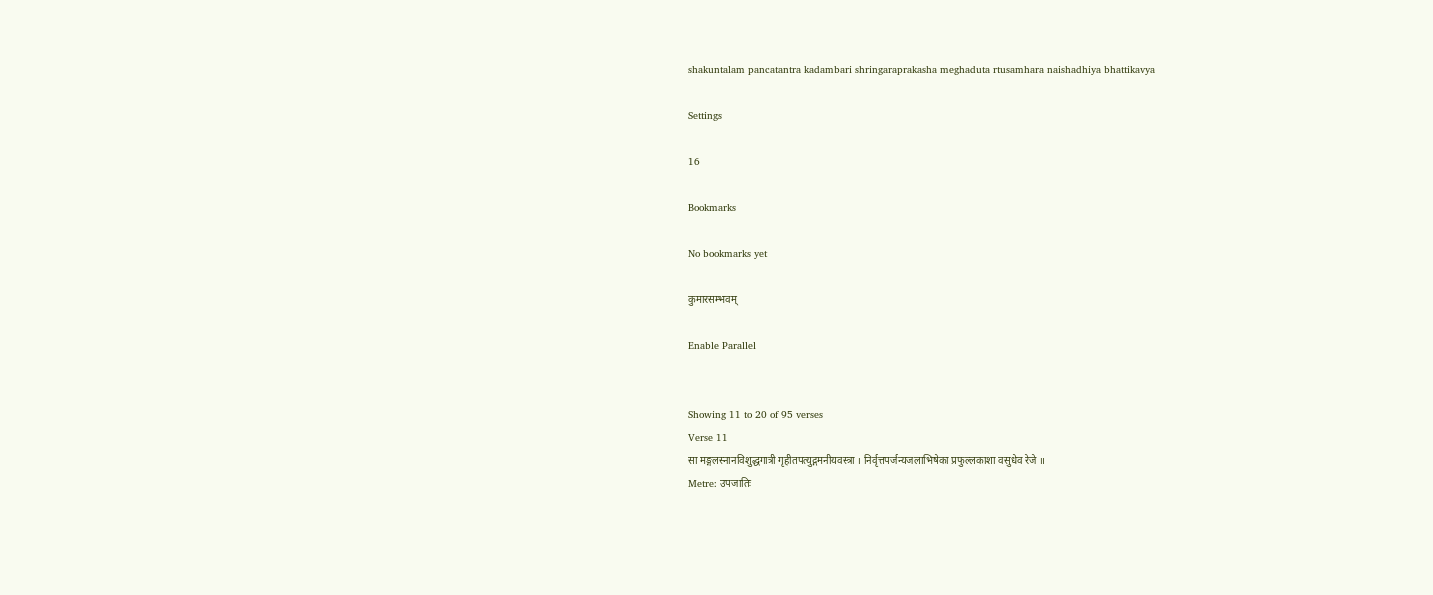shakuntalam pancatantra kadambari shringaraprakasha meghaduta rtusamhara naishadhiya bhattikavya

Settings

16

Bookmarks

No bookmarks yet

कुमारसम्भवम्

Enable Parallel


Showing 11 to 20 of 95 verses
Verse 11
सा मङ्गलस्नानविशुद्धगात्री गृहीतपत्युद्गमनीयवस्त्रा । निर्वृत्तपर्जन्यजलाभिषेका प्रफुल्लकाशा वसुधेव रेजे ॥
Metre: उपजातिः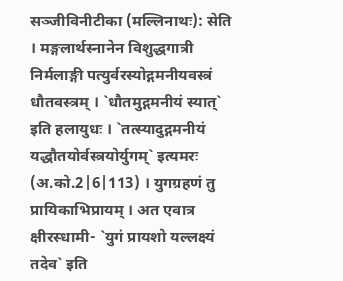सञ्जीविनीटीका (मल्लिनाथः): सेति । मङ्गलार्थस्नानेन विशुद्धगात्री निर्मलाङ्गी पत्युर्वरस्योद्गमनीयवस्त्रं धौतवस्त्रम् । `धौतमुद्गमनीयं स्यात्` इति हलायुधः । `तत्स्यादुद्गमनीयं यद्धौतयोर्वस्त्रयोर्युगम्` इत्यमरः (अ.को.2|6|113) । युगग्रहणं तु प्रायिकाभिप्रायम् । अत एवात्र क्षीरस्धामी- `युगं प्रायशो यल्लक्ष्यं तदेव` इति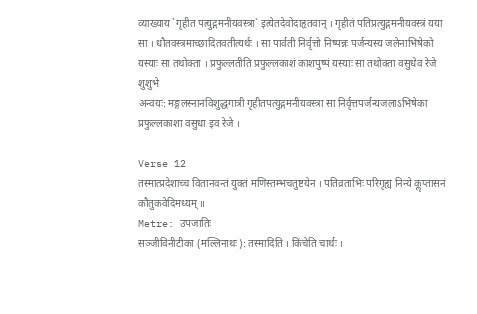व्याख्याय `गृहीत पत्युद्गमनीयवस्त्रा` इत्येतदेवोदाहृतवान् । गृहीतं पतिप्रत्युद्गमनीयवस्त्रं यया सा । धौतवस्त्रमाच्छादितवतीत्यर्थः । सा पार्वती निर्वृत्तो निष्पन्नः पर्जन्यस्य जलेनाभिषेको यस्याः सा तथोक्ता । प्रफुल्लतीति प्रफुल्लकाशं काशपुष्पं यस्याः सा तथोक्ता वसुधेव रेजे शुशुभे
अन्वयः: मङ्गलस्नानविशुद्धगात्री गृहीतपत्युद्गमनीयवस्त्रा सा निर्वृत्तपर्जन्यजलाऽभिषेका प्रफुल्लकाशा वसुधा इव रेजे ।

Verse 12
तस्मात्प्रदेशाच्च वितानवन्तं युक्तं मणिस्तम्भचतुष्टयेन । पतिव्रताभिः परिगृह्य निन्ये कॢप्तासनं कौतुकवेदिमध्यम् ॥
Metre: उपजातिः
सञ्जीविनीटीका (मल्लिनाथः): तस्मादिति । किंचेति चार्थः ।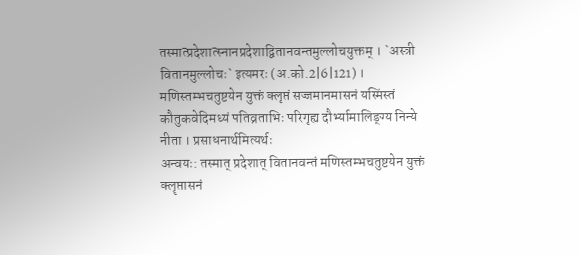तस्मात्प्रदेशात्स्नानप्रदेशाद्वितानवन्तमुल्लोचयुक्तम् । `अस्त्री वितानमुल्लोचः` इत्यमरः (अ.को.2|6|121) । मणिस्तम्भचतुष्टयेन युक्तं क्लृप्तं सज्जमानमासनं यस्मिंस्तं कौतुकवेदिमध्यं पतिव्रताभिः परिगृह्य दौर्भ्यामालिङ्ग्य निन्ये नीता । प्रसाधनार्थमित्यर्थः
अन्वयः: तस्मात् प्रदेशात् वितानवन्तं मणिस्तम्भचतुष्टयेन युक्तं क्लॄप्तासनं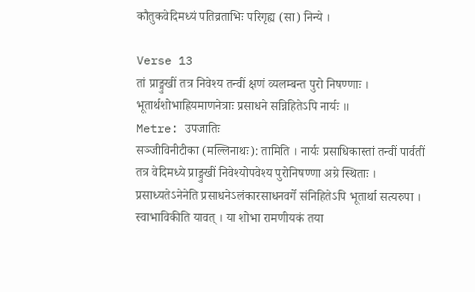कौतुकवेदिमध्यं पतिव्रताभिः परिगृह्य (सा) निन्ये ।

Verse 13
तां प्राङ्मुखीं तत्र निवेश्य तन्वीं क्षणं व्यलम्बन्त पुरो निषण्णाः । भूतार्थशोभाह्रियमाणनेत्राः प्रसाधने सन्निहितेऽपि नार्यः ॥
Metre: उपजातिः
सञ्जीविनीटीका (मल्लिनाथः): तामिति । नार्यः प्रसाधिकास्तां तन्वीं पार्वतीं तत्र वेदिमध्ये प्राङ्मुखीं निवेश्योपवेश्य पुरोनिषण्णा अग्रे स्थिताः । प्रसाध्यतेऽनेनेति प्रसाधनेऽलंकारसाधनवर्गे संनिहितेऽपि भूतार्था सत्यरुपा । स्वाभाविकीति यावत् । या शोभा रामणीयकं तया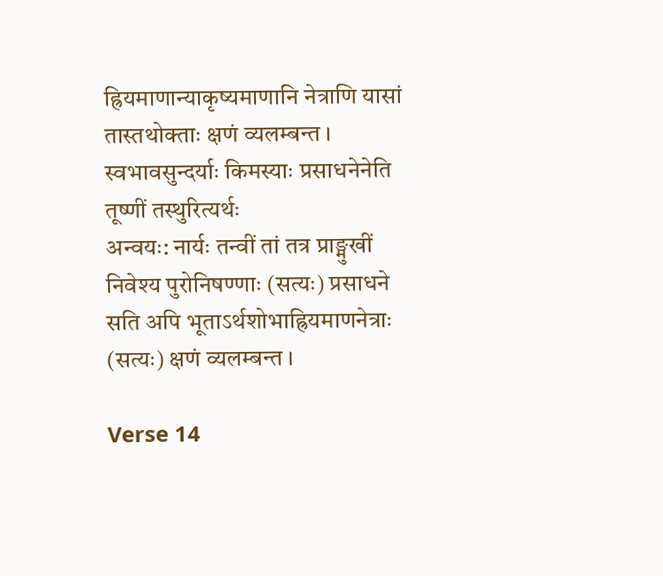ह्रियमाणान्याकृष्यमाणानि नेत्राणि यासां तास्तथोक्ताः क्षणं व्यलम्बन्त । स्वभावसुन्दर्याः किमस्याः प्रसाधनेनेति तूष्णीं तस्थुरित्यर्थः
अन्वयः: नार्यः तन्वीं तां तत्र प्राङ्मुखीं निवेश्य पुरोनिषण्णाः (सत्यः) प्रसाधने सति अपि भूताऽर्थशोभाह्रियमाणनेत्राः (सत्यः) क्षणं व्यलम्बन्त ।

Verse 14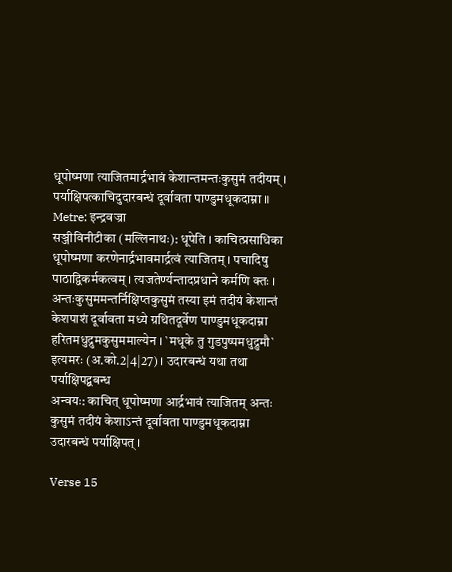धूपोष्मणा त्याजितमार्द्रभावं केशान्तमन्तःकुसुमं तदीयम् । पर्याक्षिपत्काचिदुदारबन्धं दूर्वावता पाण्डुमधूकदाम्ना ॥
Metre: इन्द्रवज्रा
सञ्जीविनीटीका (मल्लिनाथः): धूपेति । काचित्प्रसाधिका धूपोष्मणा करणेनार्द्रभावमार्द्रत्वं त्याजितम् । पचादिषु पाठाद्विकर्मकत्वम् । त्यजतेर्ण्यन्तादप्रधाने कर्मणि क्तः । अन्तःकुसुममन्तर्निक्षिप्तकुसुमं तस्या इमं तदीयं केशान्तं केशपाशं दूर्वावता मध्ये ग्रथितदूर्वेण पाण्डुमधूकदाम्ना हरितमधुद्रुमकुसुममाल्येन । `मधूके तु गुडपुष्पमधुद्रुमौ` इत्यमरः (अ.को.2|4|27) । उदारबन्धं यथा तथा पर्याक्षिपद्बबन्ध
अन्वयः: काचित् धूपोष्मणा आर्द्रभावं त्याजितम् अन्तः कुसुमं तदीयं केशाऽन्तं दूर्वावता पाण्डुमधूकदाम्ना उदारबन्धं पर्याक्षिपत् ।

Verse 15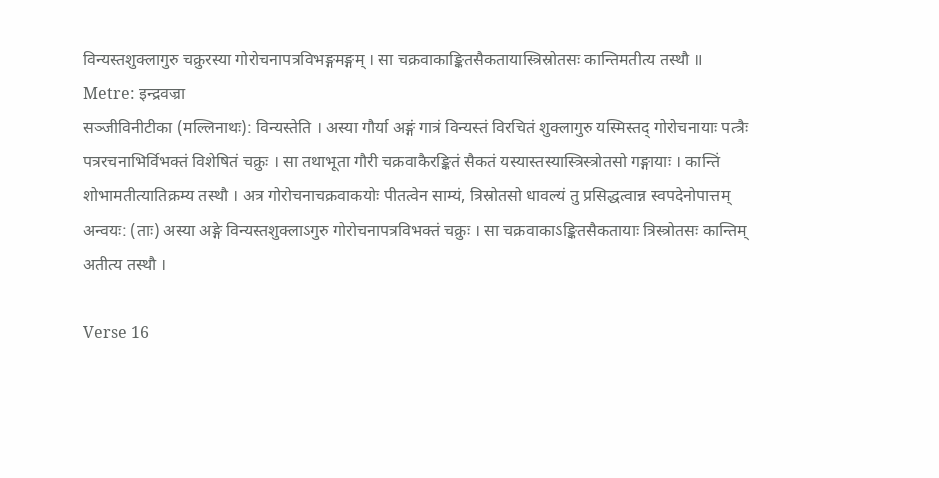विन्यस्तशुक्लागुरु चक्रुरस्या गोरोचनापत्रविभङ्गमङ्गम् । सा चक्रवाकाङ्कितसैकतायास्त्रिस्रोतसः कान्तिमतीत्य तस्थौ ॥
Metre: इन्द्रवज्रा
सञ्जीविनीटीका (मल्लिनाथः): विन्यस्तेति । अस्या गौर्या अङ्गं गात्रं विन्यस्तं विरचितं शुक्लागुरु यस्मिस्तद् गोरोचनायाः पत्त्रैः पत्ररचनाभिर्विभक्तं विशेषितं चक्रुः । सा तथाभूता गौरी चक्रवाकैरङ्कितं सैकतं यस्यास्तस्यास्त्रिस्त्रोतसो गङ्गायाः । कान्तिं शोभामतीत्यातिक्रम्य तस्थौ । अत्र गोरोचनाचक्रवाकयोः पीतत्वेन साम्यं, त्रिस्रोतसो धावल्यं तु प्रसिद्धत्वान्न स्वपदेनोपात्तम्
अन्वयः: (ताः) अस्या अङ्गे विन्यस्तशुक्लाऽगुरु गोरोचनापत्रविभक्तं चक्रुः । सा चक्रवाकाऽङ्कितसैकतायाः त्रिस्त्रोतसः कान्तिम् अतीत्य तस्थौ ।

Verse 16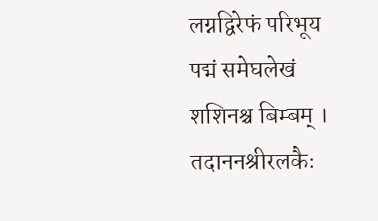लग्नद्विरेफं परिभूय पद्मं समेघलेखं शशिनश्च बिम्बम् । तदाननश्रीरलकैः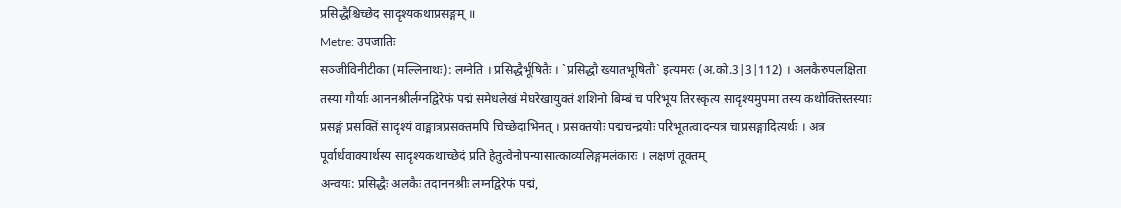प्रसिद्धैश्चिच्छेद सादृश्यकथाप्रसङ्गम् ॥
Metre: उपजातिः
सञ्जीविनीटीका (मल्लिनाथः): लग्नेति । प्रसिद्धैर्भूषितैः । `प्रसिद्धौ ख्यातभूषितौ` इत्यमरः (अ.को.3|3|112) । अलकैरुपलक्षिता तस्या गौर्याः आननश्रीर्लग्नद्विरेफं पद्मं समेधलेखं मेघरेखायुक्तं शशिनो बिम्बं च परिभूय तिरस्कृत्य सादृश्यमुपमा तस्य कथोक्तिस्तस्याः प्रसङ्गं प्रसक्तिं सादृश्यं वाङ्मात्रप्रसक्तमपि चिच्छेदाभिनत् । प्रसक्तयोः पद्मचन्द्रयोः परिभूतत्वादन्यत्र चाप्रसङ्गादित्यर्थः । अत्र पूर्वार्धवाक्यार्थस्य सादृश्यकथाच्छेदं प्रति हेतुत्वेनोपन्यासात्काव्यलिङ्गमलंकारः । लक्षणं तूक्तम्
अन्वयः: प्रसिद्धैः अलकैः तदाननश्रीः लग्नद्विरेफं पद्मं,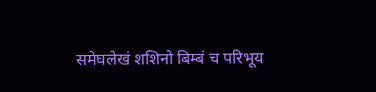समेघलेखं शशिनो बिम्बं च परिभूय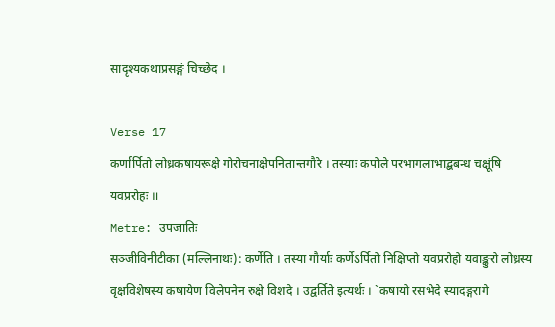सादृश्यकथाप्रसङ्गं चिच्छेद ।

Verse 17
कर्णार्पितो लोध्रकषायरूक्षे गोरोचनाक्षेपनितान्तगौरे । तस्याः कपोले परभागलाभाद्बबन्ध चक्षूंषि यवप्ररोहः ॥
Metre: उपजातिः
सञ्जीविनीटीका (मल्लिनाथः): कर्णेति । तस्या गौर्याः कर्णेऽर्पितो निक्षिप्तो यवप्ररोहो यवाङ्कुरो लोध्रस्य वृक्षविशेषस्य कषायेण विलेपनेन रुक्षे विशदे । उद्वर्तिते इत्यर्थः । `कषायो रसभेदे स्यादङ्गरागे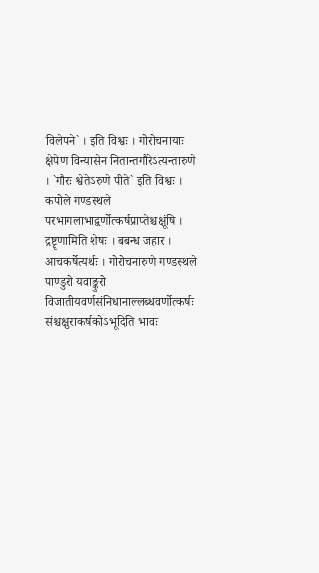विलेपने` । इति विश्वः । गोरोचनायाः क्षेपेण विन्यासेन नितान्तगौरेऽत्यन्तारुणे । `गौरः श्वेतेऽरुणे पीते` इति विश्वः । कपोले गण्डस्थले परभागलाभाद्वर्णोत्कर्षप्राप्तेश्चक्षूंषि । द्रष्टॄणामिति शेषः । बबन्ध जहार । आचकर्षेत्यर्थः । गोरोचनारुणे गण्डस्थले पाण्डुरो यवाङ्कुरो विजातीयवर्णसंनिधानाल्लब्धवर्णोत्कर्षः संश्चक्षुराकर्षकोऽभूदिति भावः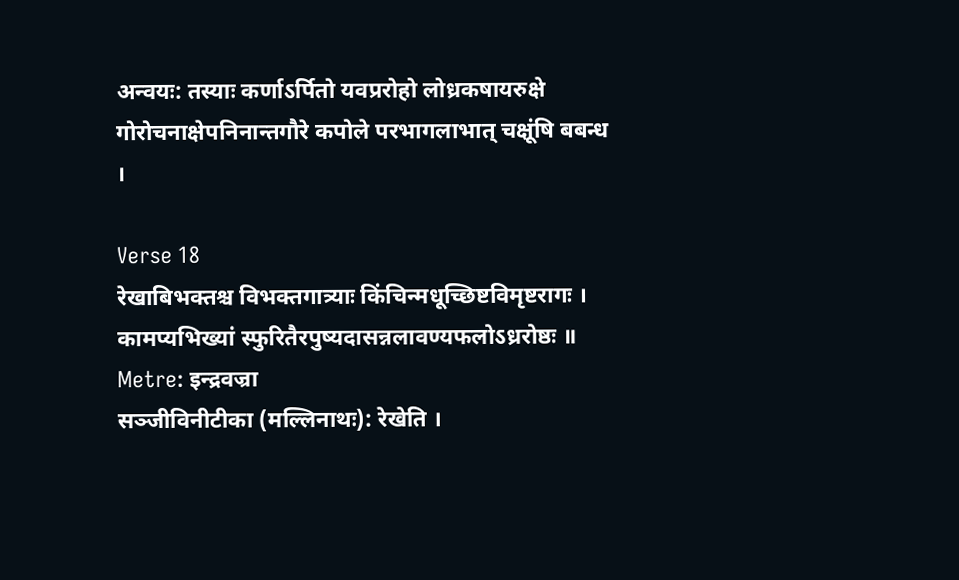अन्वयः: तस्याः कर्णाऽर्पितो यवप्ररोहो लोध्रकषायरुक्षे गोरोचनाक्षेपनिनान्तगौरे कपोले परभागलाभात् चक्षूंषि बबन्ध ।

Verse 18
रेखाबिभक्तश्च विभक्तगात्र्याः किंचिन्मधूच्छिष्टविमृष्टरागः । कामप्यभिख्यां स्फुरितैरपुष्यदासन्नलावण्यफलोऽध्ररोष्ठः ॥
Metre: इन्द्रवज्रा
सञ्जीविनीटीका (मल्लिनाथः): रेखेति ।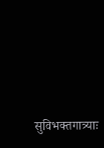सुविभक्तगात्र्याः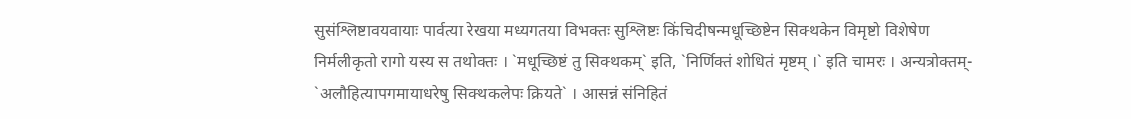सुसंश्लिष्टावयवायाः पार्वत्या रेखया मध्यगतया विभक्तः सुश्लिष्टः किंचिदीषन्मधूच्छिष्टेन सिक्थकेन विमृष्टो विशेषेण निर्मलीकृतो रागो यस्य स तथोक्तः । `मधूच्छिष्टं तु सिक्थकम्` इति, `निर्णिक्तं शोधितं मृष्टम् ।` इति चामरः । अन्यत्रोक्तम्- `अलौहित्यापगमायाधरेषु सिक्थकलेपः क्रियते` । आसन्नं संनिहितं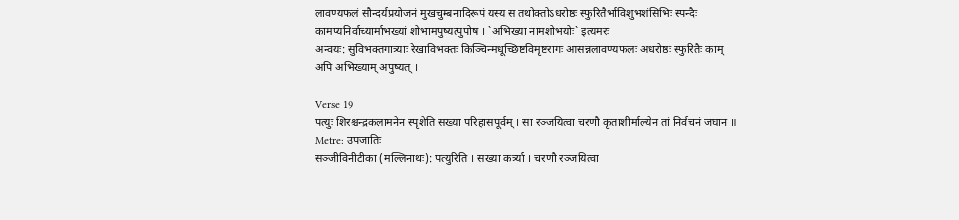लावण्यफलं सौन्दर्यप्रयोजनं मुखचुम्बनादिरूपं यस्य स तथोक्तोऽधरोष्ठः स्फुरितैर्भाविशुभशंसिभिः स्पन्दैः कामप्यनिर्वाच्यार्माभख्यां शोभामपुष्यत्पुपोष । `अभिख्या नामशोभयोः` इत्यमरः
अन्वयः: सुविभक्तगात्र्याः रेखाविभक्तः किञ्चिन्मधूच्छिष्टविमृष्टरागः आसन्नलावण्यफलः अधरोष्ठः स्फुरितैः काम् अपि अभिख्याम् अपुष्यत् ।

Verse 19
पत्युः शिरश्चन्द्रकलामनेन स्पृशेति सख्या परिहासपूर्वम् । सा रञ्जयित्वा चरणौ कृताशीर्माल्येन तां निर्वचनं जघान ॥
Metre: उपजातिः
सञ्जीविनीटीका (मल्लिनाथः): पत्युरिति । सख्या कर्त्र्या । चरणौ रञ्जयित्वा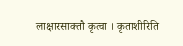लाक्षारसाक्तौ कृत्वा । कृताशीरिति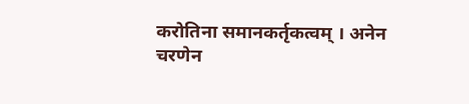करोतिना समानकर्तृकत्वम् । अनेन चरणेन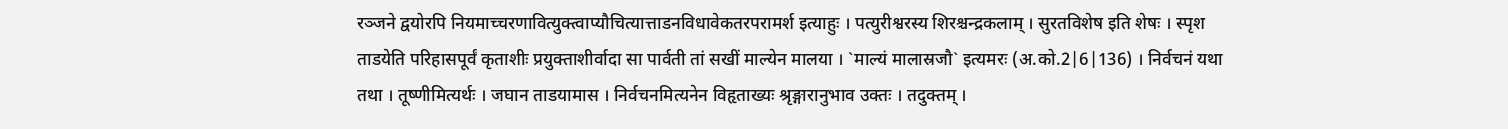रञ्जने द्वयोरपि नियमाच्चरणावित्युक्त्वाप्यौचित्यात्ताडनविधावेकतरपरामर्श इत्याहुः । पत्युरीश्वरस्य शिरश्चन्द्रकलाम् । सुरतविशेष इति शेषः । स्पृश ताडयेति परिहासपूर्वं कृताशीः प्रयुक्ताशीर्वादा सा पार्वती तां सखीं माल्येन मालया । `माल्यं मालास्रजौ` इत्यमरः (अ.को.2|6|136) । निर्वचनं यथा तथा । तूष्णीमित्यर्थः । जघान ताडयामास । निर्वचनमित्यनेन विहृताख्यः श्रृङ्गारानुभाव उक्तः । तदुक्तम् ।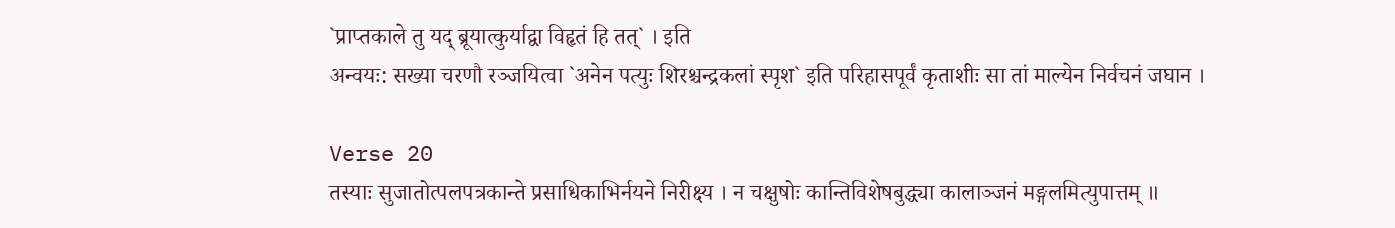`प्राप्तकाले तु यद् ब्रूयात्कुर्याद्वा विहृतं हि तत्` । इति
अन्वयः: सख्या चरणौ रञ्जयित्वा `अनेन पत्युः शिरश्चन्द्रकलां स्पृश` इति परिहासपूर्वं कृताशीः सा तां माल्येन निर्वचनं जघान ।

Verse 20
तस्याः सुजातोत्पलपत्रकान्ते प्रसाधिकाभिर्नयने निरीक्ष्य । न चक्षुषोः कान्तिविशेषबुद्ध्या कालाञ्जनं मङ्गलमित्युपात्तम् ॥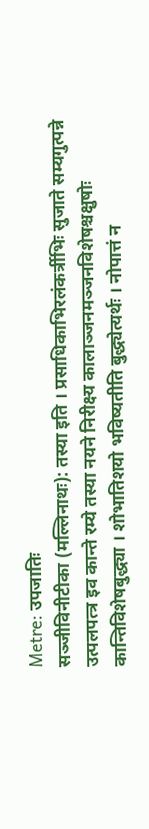Metre: उपजातिः
सञ्जीविनीटीका (मल्लिनाथः): तस्या इति । प्रसाधिकाभिरलंकर्त्रीभिः सुजाते सम्यगुत्पन्ने उत्पलपत्त्र इव कान्ते रम्ये तस्या नयने निरीक्ष्य कालाञ्जनमञ्जनविशेषश्चक्षुषोः कान्तिविशेषबुद्ध्या । शोभातिशयो भविष्यतीति बुद्ध्येत्यर्थः । नोपात्तं न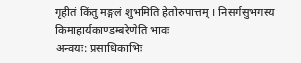गृहीतं किंतु मङ्गलं शुभमिति हेतोरुपात्तम् । निसर्गसुभगस्य किमाहार्यकाण्डम्बरेणेति भावः
अन्वयः: प्रसाधिकाभिः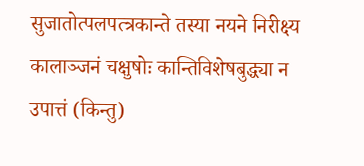सुजातोत्पलपत्त्रकान्ते तस्या नयने निरीक्ष्य कालाञ्जनं चक्षुषोः कान्तिविशेषबुद्ध्या न उपात्तं (किन्तु)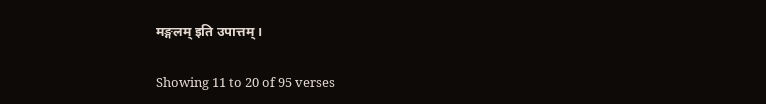मङ्गलम् इति उपात्तम् ।

Showing 11 to 20 of 95 verses